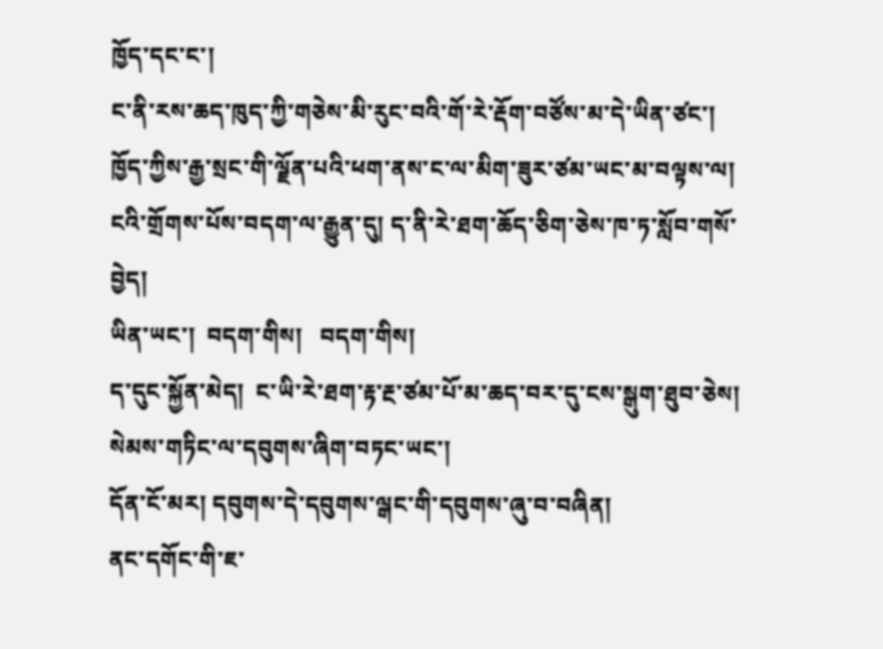ཁྱོད་དང་ང་།
ང་ནི་རས་ཆད་ཁུད་ཀྱི་གཅེས་མི་རུང་བའི་གོ་རེ་རྡོག་བཙོས་མ་དེ་ཡིན་ཙང་།
ཁྱོད་ཀྱིས་རྒྱ་སྲང་གི་ལྗོན་པའི་ཕག་ནས་ང་ལ་མིག་ཟུར་ཙམ་ཡང་མ་བལྟས་ལ།
ངའི་གྲོགས་པོས་བདག་ལ་རྒྱུན་དུ། ད་ནི་རེ་ཐག་ཆོད་ཅིག་ཅེས་ཁ་ཏ་སློབ་གསོ་བྱེད།
ཡིན་ཡང་།  བདག་གིས།   བདག་གིས།
ད་དུང་སྐྱོན་མེད།  ང་ཡི་རེ་ཐག་རྟ་རྔ་ཙམ་པོ་མ་ཆད་བར་དུ་ངས་སྒུག་ཐུབ་ཅེས།
སེམས་གཏིང་ལ་དབུགས་ཞིག་བཏང་ཡང་།
དོན་ངོ་མར། དབུགས་དེ་དབུགས་ལྒང་གི་དབུགས་ཞུ་བ་བཞིན།
ནང་དགོང་གི་ཇ་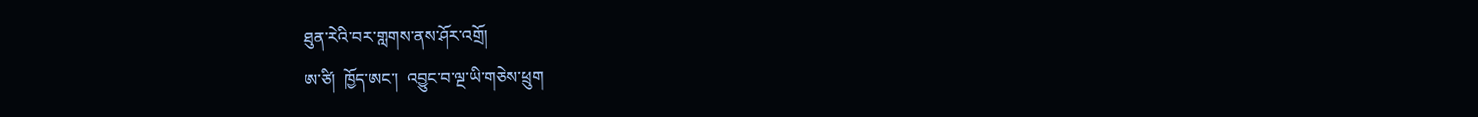ཐུན་རེའི་བར་གླགས་ནས་ཤོར་འགྲོ།
ཨ་ཙི།  ཁྱོད་ཨང་།  འབྱུང་བ་ལྔ་ཡི་གཅེས་ཕྲུག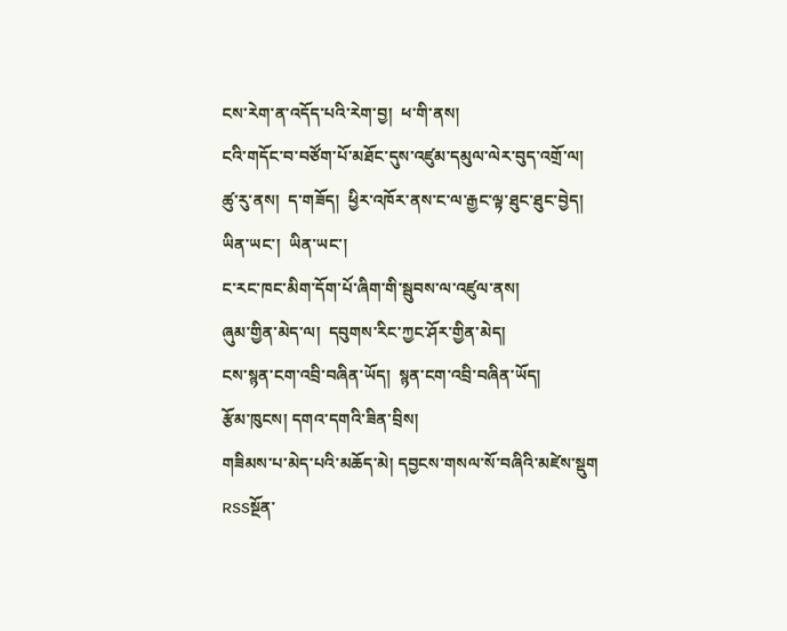ངས་རེག་ན་འདོད་པའི་རེག་བྱ།  ཕ་གི་ནས།
ངའི་གདོང་བ་བཙོག་པོ་མཐོང་དུས་འཛུམ་དམུལ་ལེར་བུད་འགྲོ་ལ།
ཚུ་རུ་ནས།  ད་གཟོད།  ཕྱིར་འཁོར་ནས་ང་ལ་རྒྱང་ལྟ་ཐུང་ཐུང་བྱེད།
ཡིན་ཡང་།  ཡིན་ཡང་།
ང་རང་ཁང་མིག་དོག་པོ་ཞིག་གི་སྦུབས་ལ་འཛུལ་ནས།
ཞུམ་གྱིན་མེད་ལ།  དབུགས་རིང་ཀྱང་ཤོར་གྱིན་མེད།
ངས་སྙན་ངག་འབྲི་བཞིན་ཡོད།  སྙན་ངག་འབྲི་བཞིན་ཡོད།
རྩོམ་ཁུངས། དགའ་དགའི་ཟིན་བྲིས།
གཟིམས་པ་མེད་པའི་མཆོད་མེ། དབྱངས་གསལ་སོ་བཞིའི་མཛེས་སྡུག  RSSསྔོན་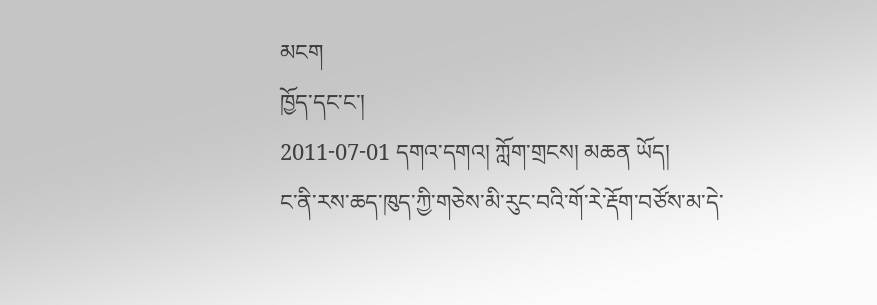མངག
ཁྱོད་དང་ང་།
2011-07-01 དགའ་དགའ། ཀློག་གྲངས། མཆན ཡོད།
ང་ནི་རས་ཆད་ཁུད་ཀྱི་གཅེས་མི་རུང་བའི་གོ་རེ་རྡོག་བཙོས་མ་དེ་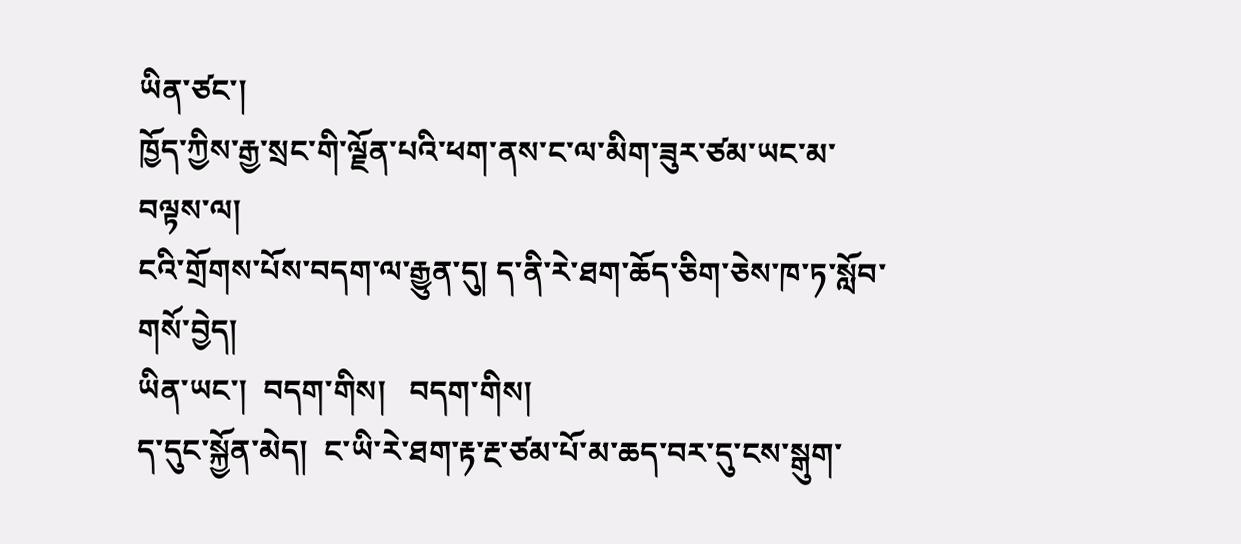ཡིན་ཙང་།
ཁྱོད་ཀྱིས་རྒྱ་སྲང་གི་ལྗོན་པའི་ཕག་ནས་ང་ལ་མིག་ཟུར་ཙམ་ཡང་མ་བལྟས་ལ།
ངའི་གྲོགས་པོས་བདག་ལ་རྒྱུན་དུ། ད་ནི་རེ་ཐག་ཆོད་ཅིག་ཅེས་ཁ་ཏ་སློབ་གསོ་བྱེད།
ཡིན་ཡང་།  བདག་གིས།   བདག་གིས།
ད་དུང་སྐྱོན་མེད།  ང་ཡི་རེ་ཐག་རྟ་རྔ་ཙམ་པོ་མ་ཆད་བར་དུ་ངས་སྒུག་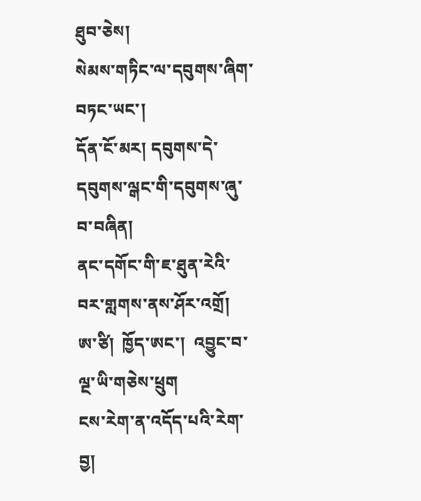ཐུབ་ཅེས།
སེམས་གཏིང་ལ་དབུགས་ཞིག་བཏང་ཡང་།
དོན་ངོ་མར། དབུགས་དེ་དབུགས་ལྒང་གི་དབུགས་ཞུ་བ་བཞིན།
ནང་དགོང་གི་ཇ་ཐུན་རེའི་བར་གླགས་ནས་ཤོར་འགྲོ།
ཨ་ཙི།  ཁྱོད་ཨང་།  འབྱུང་བ་ལྔ་ཡི་གཅེས་ཕྲུག
ངས་རེག་ན་འདོད་པའི་རེག་བྱ།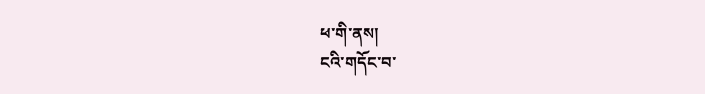ཕ་གི་ནས།
ངའི་གདོང་བ་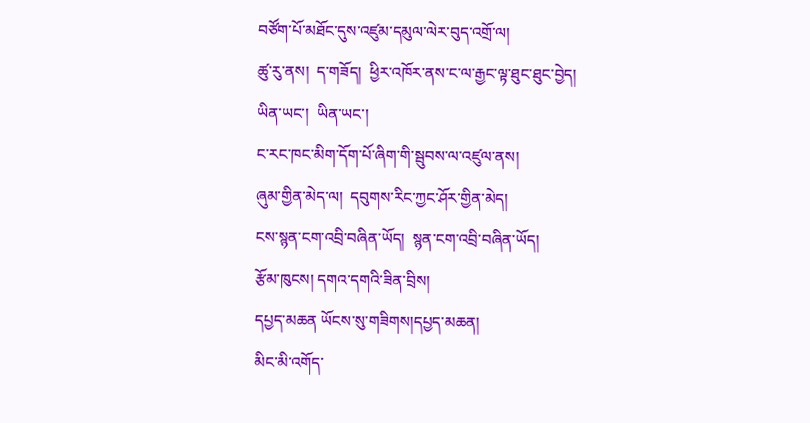བཙོག་པོ་མཐོང་དུས་འཛུམ་དམུལ་ལེར་བུད་འགྲོ་ལ།
ཚུ་རུ་ནས།  ད་གཟོད།  ཕྱིར་འཁོར་ནས་ང་ལ་རྒྱང་ལྟ་ཐུང་ཐུང་བྱེད།
ཡིན་ཡང་།  ཡིན་ཡང་།
ང་རང་ཁང་མིག་དོག་པོ་ཞིག་གི་སྦུབས་ལ་འཛུལ་ནས།
ཞུམ་གྱིན་མེད་ལ།  དབུགས་རིང་ཀྱང་ཤོར་གྱིན་མེད།
ངས་སྙན་ངག་འབྲི་བཞིན་ཡོད།  སྙན་ངག་འབྲི་བཞིན་ཡོད།
རྩོམ་ཁུངས། དགའ་དགའི་ཟིན་བྲིས།
དཔྱད་མཆན ཡོངས་སུ་གཟིགས།དཔྱད་མཆན།
མིང་མི་འགོད་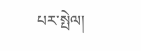པར་སྤེལ།